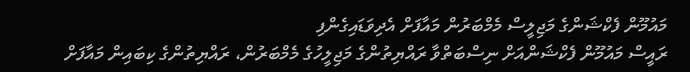މައުމޫން ފެކްޝަންގެ މަޖިލީސް މެމްބަރުން މައާފަށް އެދިވަޑައިގެންފި
ރައީސް މައުމޫން ފެކްޝަންއަށް ނިސްބަތްވާ ރައްޔިތުންގެ މަޖިލީހުގެ މެމްބަރުން، ރައްޔިތުންގެ ކިބައިން މައާފަށް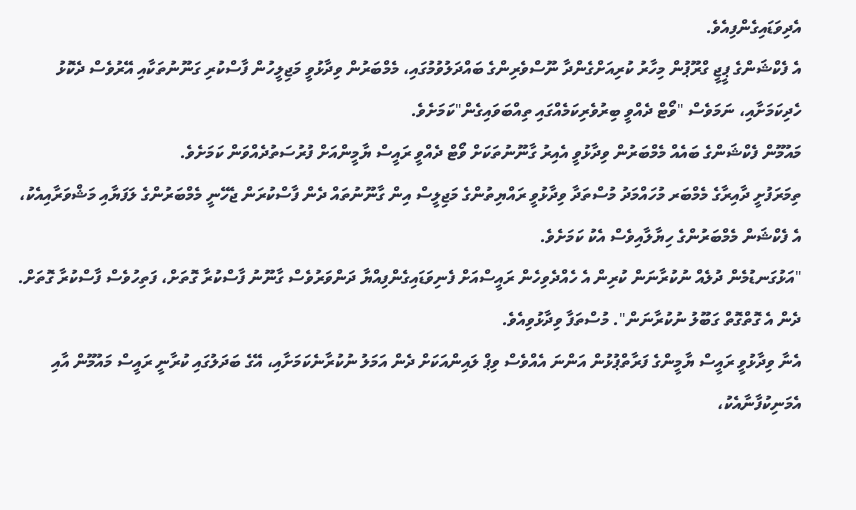އެދިވަޑައިގެންފިއެވެ.
އެ ފެކްޝަންގެ ޕީޖީ ގްރޫޕުން މިހާރު ކުރިއަށްގެންދާ ނޫސްވެރިންގެ ބައްދަލުވުމުގައި، މެމްބަރުން ވިދާޅުވީ މަޖިލީހުން ފާސްކުރި ގަނޫނުތަކާއި އޭރުވެސް ދެކޮޅު ހެދިކަމަށާއި، ނަމަވެސް "ވޯޓް ދެއްވީ ބިރުވެރިކަމެއްގައި ތިއްބަވައިގެން"ކަމަށެވެ.
މައުމޫން ފެކްޝަންގެ ބައެއް މެމްބަރުން ވިދާޅުވީ އެއިރު ގާނޫނުތަކަށް ވޯޓް ދެއްވީ ރައީސް ޔާމީންއަށް ފުރުސަތުދެއްވަން ކަމަށެވެ.
ތިމަރަފުށީ ދާއިރާގެ މެމްބަރ މުހައްމަދު މުސްތަދާ ވިދާޅުވީ ރައްޔިތުންގެ މަޖިލީސް އިން ގާނޫނުތައް ދެން ފާސްކުރަން ޖެހޭނީ މެމްބަރުންގެ ލަފަޔާއި މަޝްވަރާއިއެކު، އެ ފެކްޝަން މެމްބަރުންގެ ހިޔާލާއިވެސް އެކު ކަމަށެވެ.
"އަޅުގަނޑުމެން ދުލެއް ނުކުރާނަން ކުރިން އެ ހެއްދެވިހެން ރައީސްއަށް ފެނިވަޑައިގެންފިއްޔާ ދަންވަރުވެސް ގާނޫނު ފާސްކުރާ ގޮތަށް، ފަތިހުވެސް ފާސްކުރާ ގޮތަށް. ދެން އެ ގޮތްގޮތް ގަބޫލު ނުކުރާނަން". މުސްތަފާ ވިދާޅުވިއެވެ.
އެނާ ވިދާޅުވީ ރައީސް ޔާމީންގެ ފަރާތްޕުޅުން އަންނަ އެއްވެސް ވިޕް ލައިންއަކަށް ދެން އަމަލު ނުކުރާނެކަމަށާއި، އޭގެ ބަދަލުގައި ކުރާނީ ރައީސް މައުމޫން އާއި އެމަނިކުފާނާއެކު،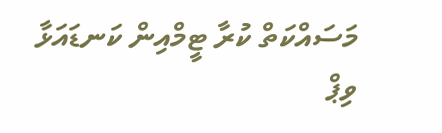މަސައްކަތް ކުރާ ޓީމްއިން ކަނޑައަޅާ ވިޕް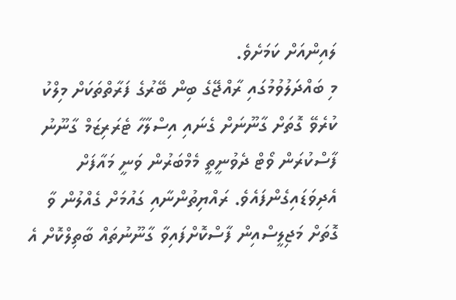ލައިންއަށް ކަމަށެވެ.
މި ބައްދަލުވުމުގައި ރާއްޖޭގެ ބިން ބޭރުގެ ފަރާތްތަކަށް މިލްކު ކުރެވޭ ގޮތަށް ގާނޫނަށް ގެނައި އިސްލާހާ ޓެރަރިޒަމް ގާނޫނު ފާސްކުރަން ވޯޓް ދެވުނީތީ މެމްބަރުން ވަނީ މައާފަށް އެދިވަޑައިގެންފައެވެ. ރައްޔިތުންނާއި ގައުމަށް ގެއްލުން ވާ ގޮތަށް މަޖިލީސްއިން ފާސްކޮށްފައިވާ ގާނޫނުތައް ބާތިލްކޮށް އެ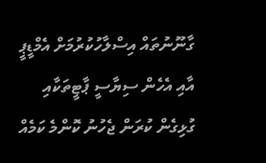ގާނޫނުތައް އިސްލާހުކުރުމަށް އެމްޑީޕީ އާއި އެހެން ސިޔާސީ ޕާޓީތަކާއި ގުޅިގެން ކުރަން ޖެހުނު ކޮންމެ ކަމެއް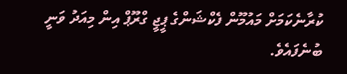ކުރާނެކަމަށް މައުމޫން ފެކްޝަންގެ ޕީޖީ ގްރޫޕް އިން މިއަދު ވަނީ ބުނެފައެވެ.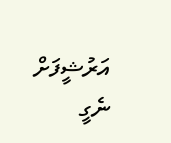އަރުޝީފަށް ނެގީ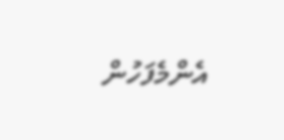އެންމެފަހުން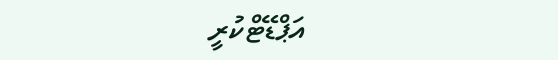އަޕްޑޭޓްކުރީ